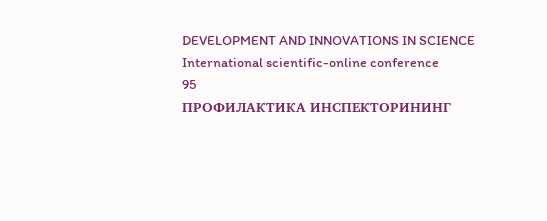DEVELOPMENT AND INNOVATIONS IN SCIENCE
International scientific-online conference
95
ПРОФИЛАКТИКА ИНСПЕКТОРИНИНГ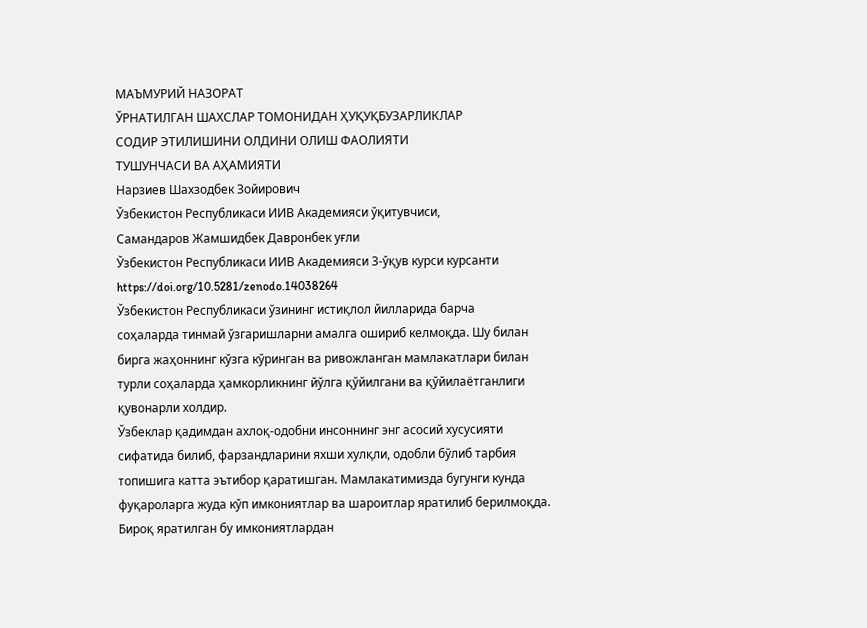МАЪМУРИЙ НАЗОРАТ
ЎРНАТИЛГАН ШАХСЛАР ТОМОНИДАН ҲУҚУҚБУЗАРЛИКЛАР
СОДИР ЭТИЛИШИНИ ОЛДИНИ ОЛИШ ФАОЛИЯТИ
ТУШУНЧАСИ ВА АҲАМИЯТИ
Нарзиев Шахзодбек Зойирович
Ўзбекистон Республикаси ИИВ Академияси ўқитувчиси,
Самандаров Жамшидбек Давронбек уғли
Ўзбекистон Республикаси ИИВ Академияси 3-ўқув курси курсанти
https://doi.org/10.5281/zenodo.14038264
Ўзбекистон Республикаси ўзининг истиқлол йилларида барча
соҳаларда тинмай ўзгаришларни амалга ошириб келмоқда. Шу билан
бирга жаҳоннинг кўзга кўринган ва ривожланган мамлакатлари билан
турли соҳаларда ҳамкорликнинг йўлга қўйилгани ва қўйилаётганлиги
қувонарли холдир.
Ўзбеклар қадимдан ахлоқ-одобни инсоннинг энг асосий хусусияти
сифатида билиб, фарзандларини яхши хулқли, одобли бўлиб тарбия
топишига катта эътибор қаратишган. Мамлакатимизда бугунги кунда
фуқароларга жуда кўп имкониятлар ва шароитлар яратилиб берилмоқда.
Бироқ яратилган бу имкониятлардан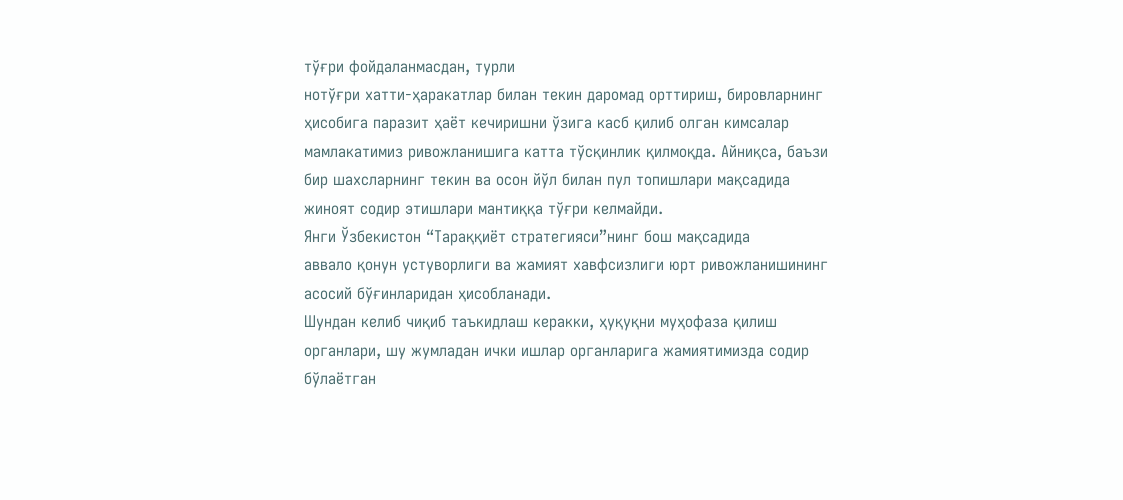тўғри фойдаланмасдан, турли
нотўғри хатти-ҳаракатлар билан текин даромад орттириш, бировларнинг
ҳисобига паразит ҳаёт кечиришни ўзига касб қилиб олган кимсалар
мамлакатимиз ривожланишига катта тўсқинлик қилмоқда. Айниқса, баъзи
бир шахсларнинг текин ва осон йўл билан пул топишлари мақсадида
жиноят содир этишлари мантиққа тўғри келмайди.
Янги Ўзбекистон “Тараққиёт стратегияси”нинг бош мақсадида
аввало қонун устуворлиги ва жамият хавфсизлиги юрт ривожланишининг
асосий бўғинларидан ҳисобланади.
Шундан келиб чиқиб таъкидлаш керакки, ҳуқуқни муҳофаза қилиш
органлари, шу жумладан ички ишлар органларига жамиятимизда содир
бўлаётган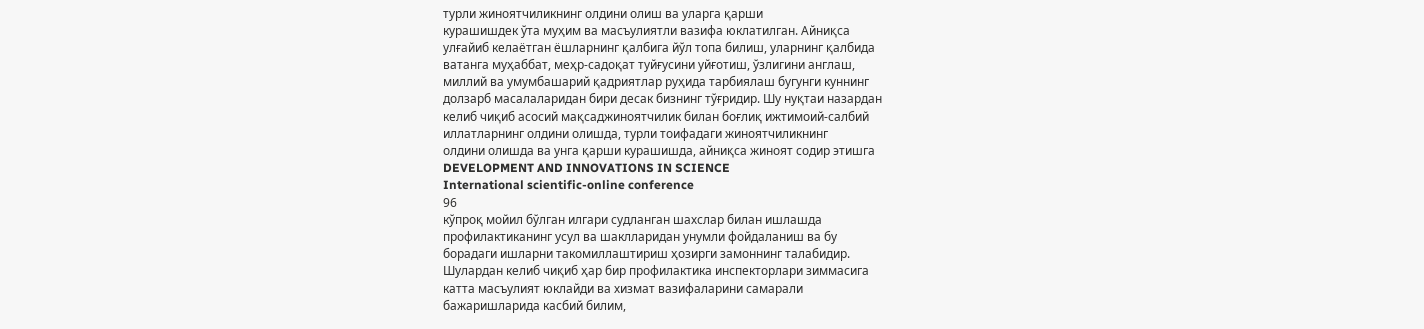турли жиноятчиликнинг олдини олиш ва уларга қарши
курашишдек ўта муҳим ва масъулиятли вазифа юклатилган. Айниқса
улғайиб келаётган ёшларнинг қалбига йўл топа билиш, уларнинг қалбида
ватанга муҳаббат, меҳр-садоқат туйғусини уйғотиш, ўзлигини англаш,
миллий ва умумбашарий қадриятлар руҳида тарбиялаш бугунги куннинг
долзарб масалаларидан бири десак бизнинг тўғридир. Шу нуқтаи назардан
келиб чиқиб асосий мақсаджиноятчилик билан боғлиқ ижтимоий-салбий
иллатларнинг олдини олишда, турли тоифадаги жиноятчиликнинг
олдини олишда ва унга қарши курашишда, айниқса жиноят содир этишга
DEVELOPMENT AND INNOVATIONS IN SCIENCE
International scientific-online conference
96
кўпроқ мойил бўлган илгари судланган шахслар билан ишлашда
профилактиканинг усул ва шаклларидан унумли фойдаланиш ва бу
борадаги ишларни такомиллаштириш ҳозирги замоннинг талабидир.
Шулардан келиб чиқиб ҳар бир профилактика инспекторлари зиммасига
катта масъулият юклайди ва хизмат вазифаларини самарали
бажаришларида касбий билим,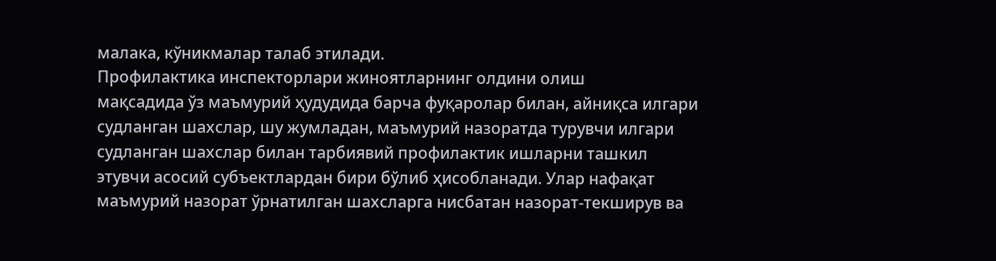малака, кўникмалар талаб этилади.
Профилактика инспекторлари жиноятларнинг олдини олиш
мақсадида ўз маъмурий ҳудудида барча фуқаролар билан, айниқса илгари
судланган шахслар, шу жумладан, маъмурий назоратда турувчи илгари
судланган шахслар билан тарбиявий профилактик ишларни ташкил
этувчи асосий субъектлардан бири бўлиб ҳисобланади. Улар нафақат
маъмурий назорат ўрнатилган шахсларга нисбатан назорат-текширув ва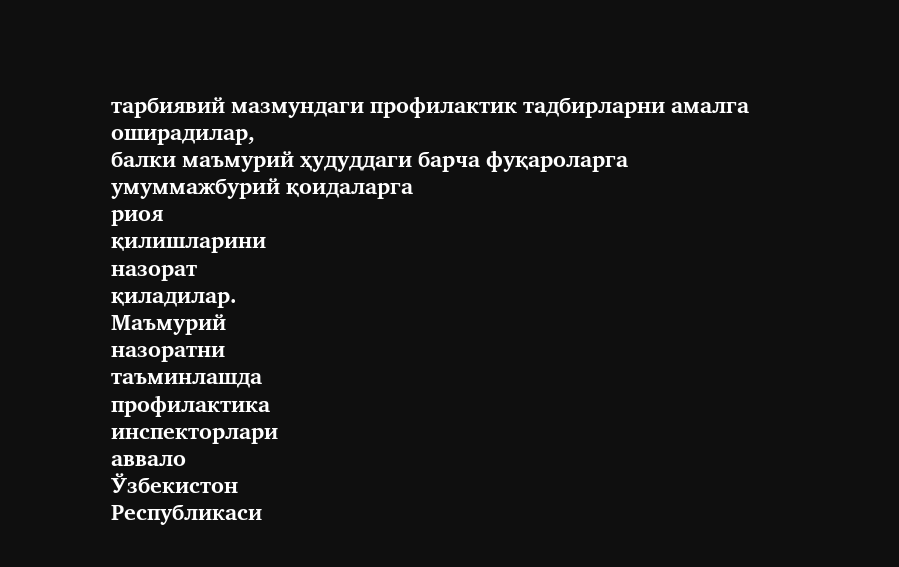тарбиявий мазмундаги профилактик тадбирларни амалга оширадилар,
балки маъмурий ҳудуддаги барча фуқароларга умуммажбурий қоидаларга
риоя
қилишларини
назорат
қиладилар.
Маъмурий
назоратни
таъминлашда
профилактика
инспекторлари
аввало
Ўзбекистон
Республикаси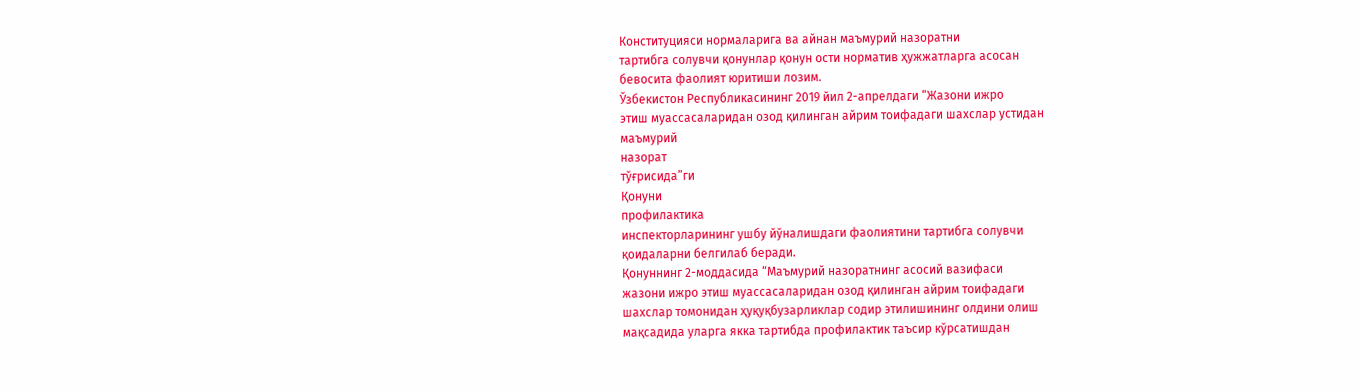Конституцияси нормаларига ва айнан маъмурий назоратни
тартибга солувчи қонунлар қонун ости норматив ҳужжатларга асосан
бевосита фаолият юритиши лозим.
Ўзбекистон Республикасининг 2019 йил 2-апрелдаги “Жазони ижро
этиш муассасаларидан озод қилинган айрим тоифадаги шахслар устидан
маъмурий
назорат
тўғрисида”ги
Қонуни
профилактика
инспекторларининг ушбу йўналишдаги фаолиятини тартибга солувчи
қоидаларни белгилаб беради.
Қонуннинг 2-моддасида “Маъмурий назоратнинг асосий вазифаси
жазони ижро этиш муассасаларидан озод қилинган айрим тоифадаги
шахслар томонидан ҳуқуқбузарликлар содир этилишининг олдини олиш
мақсадида уларга якка тартибда профилактик таъсир кўрсатишдан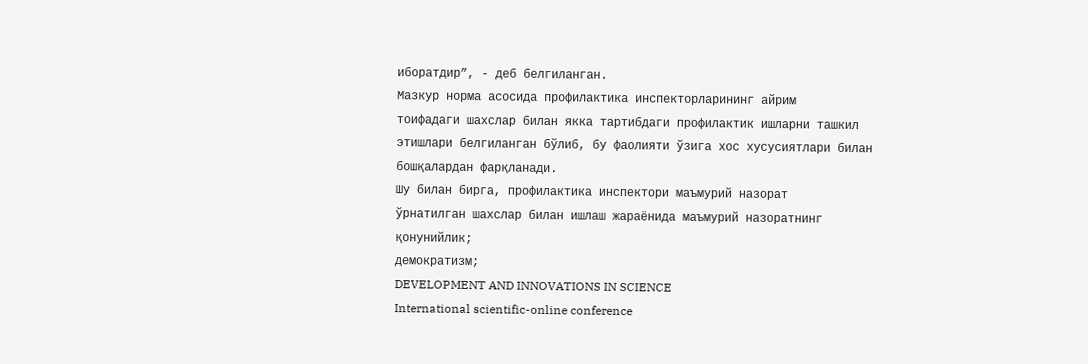иборатдир”, - деб белгиланган.
Мазкур норма асосида профилактика инспекторларининг айрим
тоифадаги шахслар билан якка тартибдаги профилактик ишларни ташкил
этишлари белгиланган бўлиб, бу фаолияти ўзига хос хусусиятлари билан
бошқалардан фарқланади.
Шу билан бирга, профилактика инспектори маъмурий назорат
ўрнатилган шахслар билан ишлаш жараёнида маъмурий назоратнинг
қонунийлик;
демократизм;
DEVELOPMENT AND INNOVATIONS IN SCIENCE
International scientific-online conference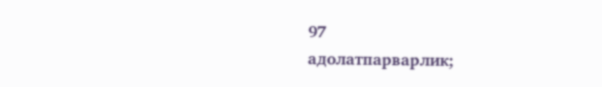97
адолатпарварлик;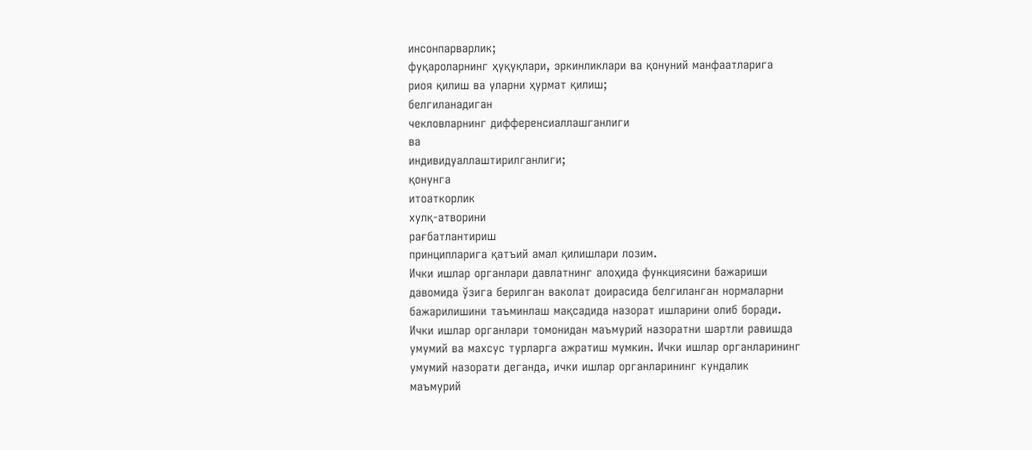инсонпарварлик;
фуқароларнинг ҳуқуқлари, эркинликлари ва қонуний манфаатларига
риоя қилиш ва уларни ҳурмат қилиш;
белгиланадиган
чекловларнинг дифференсиаллашганлиги
ва
индивидуаллаштирилганлиги;
қонунга
итоаткорлик
хулқ-атворини
рағбатлантириш
принципларига қатъий амал қилишлари лозим.
Ички ишлар органлари давлатнинг алоҳида функциясини бажариши
давомида ўзига берилган ваколат доирасида белгиланган нормаларни
бажарилишини таъминлаш мақсадида назорат ишларини олиб боради.
Ички ишлар органлари томонидан маъмурий назоратни шартли равишда
умумий ва махсус турларга ажратиш мумкин. Ички ишлар органларининг
умумий назорати деганда, ички ишлар органларининг кундалик
маъмурий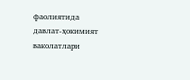фаолиятида
давлат-ҳокимият
ваколатлари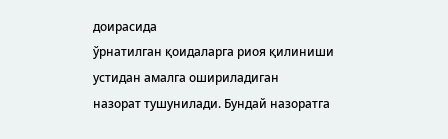доирасида
ўрнатилган қоидаларга риоя қилиниши устидан амалга ошириладиган
назорат тушунилади. Бундай назоратга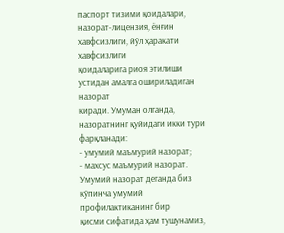паспорт тизими қоидалари,
назорат-лицензия, ёнғин хавфсизлиги, йўл ҳаракати хавфсизлиги
қоидаларига риоя этилиши устидан амалга ошириладиган назорат
киради. Умуман олганда, назоратнинг қуйидаги икки тури фарқланади:
- умумий маъмурий назорат;
- махсус маъмурий назорат.
Умумий назорат деганда биз кўпинча умумий профилактиканинг бир
қисми сифатида ҳам тушунамиз,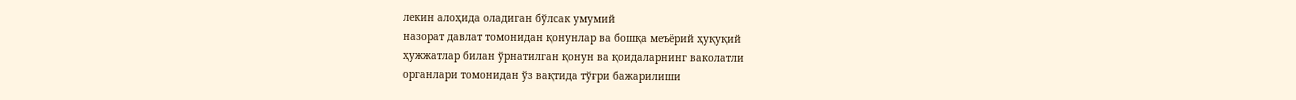лекин алоҳида оладиган бўлсак умумий
назорат давлат томонидан қонунлар ва бошқа меъёрий ҳуқуқий
ҳужжатлар билан ўрнатилган қонун ва қоидаларнинг ваколатли
органлари томонидан ўз вақтида тўғри бажарилиши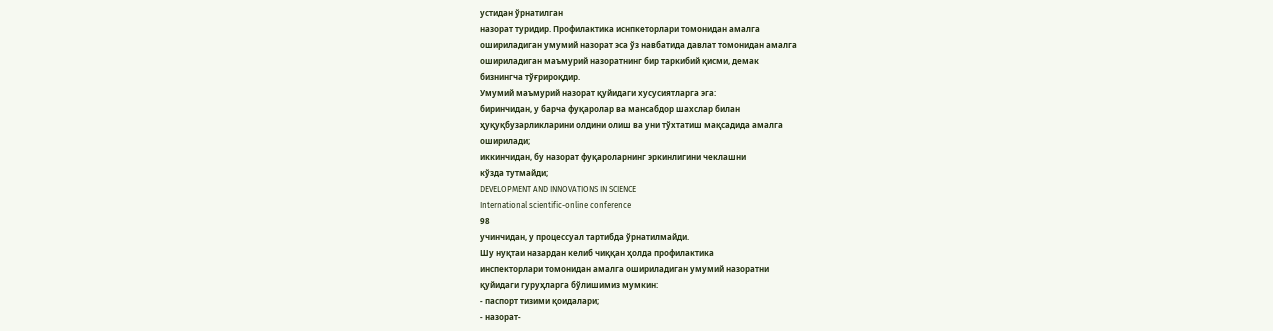устидан ўрнатилган
назорат туридир. Профилактика иснпкеторлари томонидан амалга
ошириладиган умумий назорат эса ўз навбатида давлат томонидан амалга
ошириладиган маъмурий назоратнинг бир таркибий қисми, демак
бизнингча тўғрироқдир.
Умумий маъмурий назорат қуйидаги хусусиятларга эга:
биринчидан, у барча фуқаролар ва мансабдор шахслар билан
ҳуқуқбузарликларини олдини олиш ва уни тўхтатиш мақсадида амалга
оширилади;
иккинчидан, бу назорат фуқароларнинг эркинлигини чеклашни
кўзда тутмайди;
DEVELOPMENT AND INNOVATIONS IN SCIENCE
International scientific-online conference
98
учинчидан, у процессуал тартибда ўрнатилмайди.
Шу нуқтаи назардан келиб чиққан ҳолда профилактика
инспекторлари томонидан амалга ошириладиган умумий назоратни
қуйидаги гуруҳларга бўлишимиз мумкин:
- паспорт тизими қоидалари;
- назорат-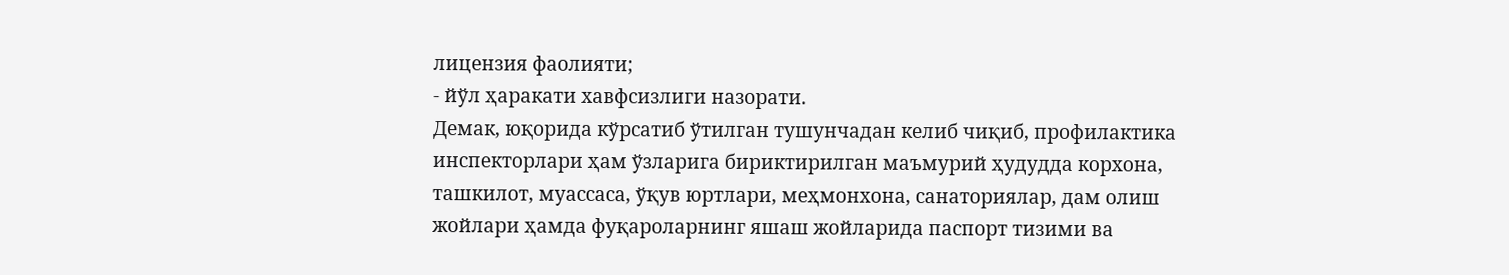лицензия фаолияти;
- йўл ҳаракати хавфсизлиги назорати.
Демак, юқорида кўрсатиб ўтилган тушунчадан келиб чиқиб, профилактика
инспекторлари ҳам ўзларига бириктирилган маъмурий ҳудудда корхона,
ташкилот, муассаса, ўқув юртлари, меҳмонхона, санаториялар, дам олиш
жойлари ҳамда фуқароларнинг яшаш жойларида паспорт тизими ва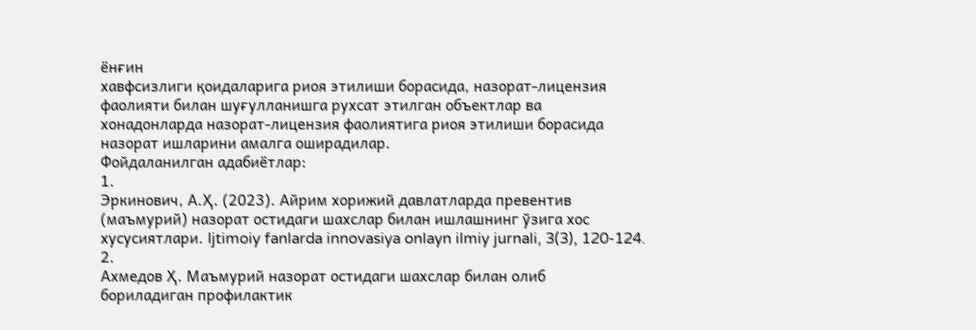ёнғин
хавфсизлиги қоидаларига риоя этилиши борасида, назорат-лицензия
фаолияти билан шуғулланишга рухсат этилган объектлар ва
хонадонларда назорат-лицензия фаолиятига риоя этилиши борасида
назорат ишларини амалга оширадилар.
Фойдаланилган адабиётлар:
1.
Эркинович, А.Ҳ. (2023). Айрим хорижий давлатларда превентив
(маъмурий) назорат остидаги шахслар билан ишлашнинг ўзига хос
хусусиятлари. Ijtimoiy fanlarda innovasiya onlayn ilmiy jurnali, 3(3), 120-124.
2.
Ахмедов Ҳ. Маъмурий назорат остидаги шахслар билан олиб
бориладиган профилактик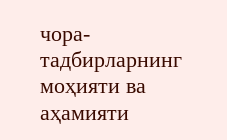чора-тадбирларнинг моҳияти ва аҳамияти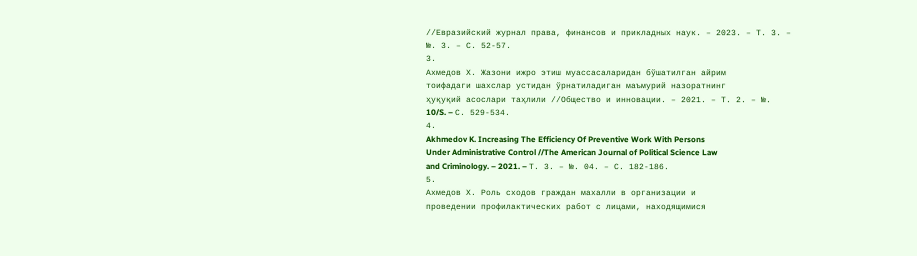//Евразийский журнал права, финансов и прикладных наук. – 2023. – Т. 3. –
№. 3. – С. 52-57.
3.
Ахмедов Х. Жазони ижро этиш муассасаларидан бўшатилган айрим
тоифадаги шахслар устидан ўрнатиладиган маъмурий назоратнинг
ҳуқуқий асослари таҳлили //Общество и инновации. – 2021. – Т. 2. – №.
10/S. – С. 529-534.
4.
Akhmedov K. Increasing The Efficiency Of Preventive Work With Persons
Under Administrative Control //The American Journal of Political Science Law
and Criminology. – 2021. – Т. 3. – №. 04. – С. 182-186.
5.
Ахмедов Х. Роль сходов граждан махалли в организации и
проведении профилактических работ с лицами, находящимися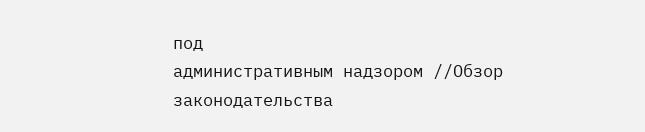под
административным надзором //Обзор законодательства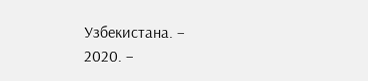Узбекистана. –
2020. –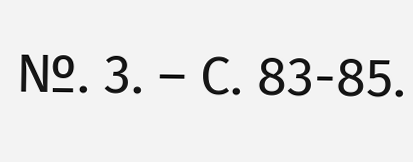№. 3. – С. 83-85.